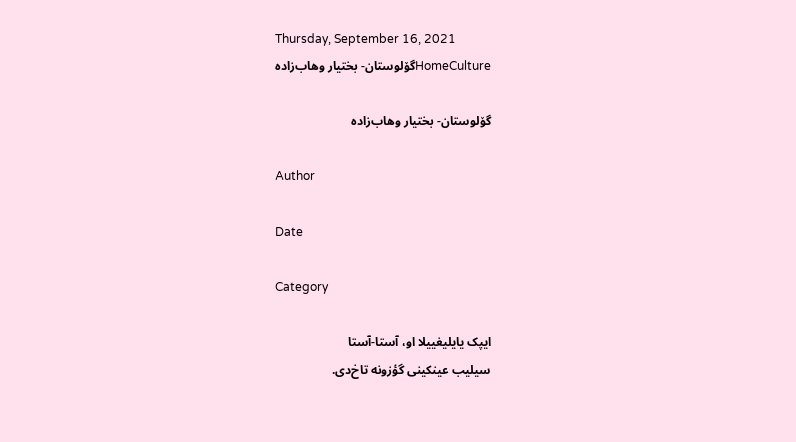Thursday, September 16, 2021
HomeCultureگۆلوستان- بختیار وهاب‌زاده

گۆلوستان- بختیار وهاب‌زاده

Author

Date

Category

ایپک یایلیغییلا او، آستا-آستا
سیلیب عینکینی گؤزونه تاخ‌دی.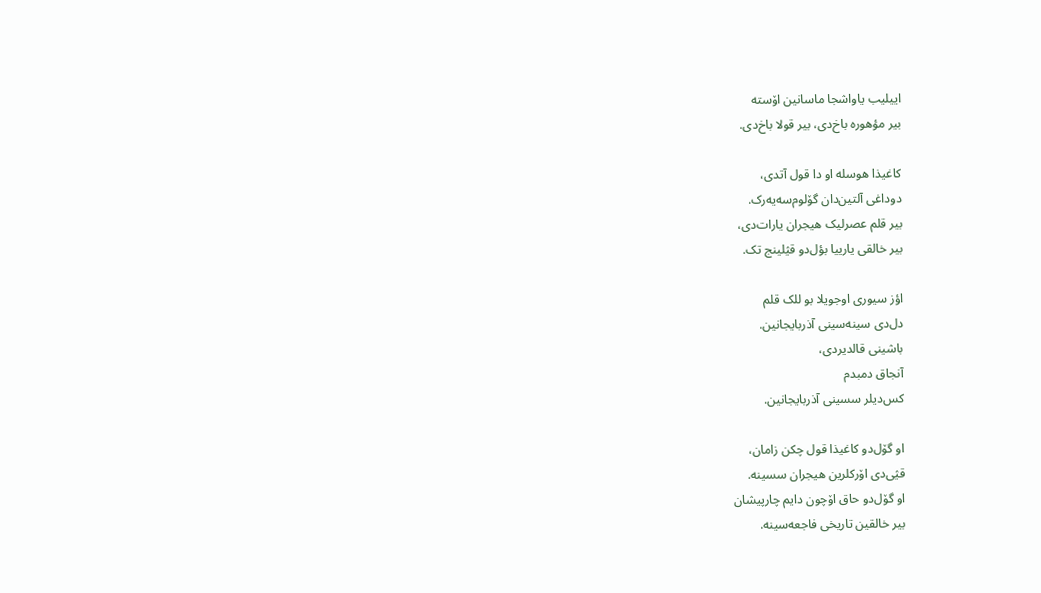اییلیب یاواشجا ماسانین اۆسته
بیر مؤهوره باخ‌دی، بیر قولا باخ‌دی.

کاغیذا هوسله او دا قول آتدی،
دوداغی آلتین‌دان گۆلوم‌سه‌یه‌رک.
بیر قلم عصرلیک هیجران یارات‌دی،
بیر خالقی یارییا بؤل‌دو قؽلینج تک.

اؤز سیوری اوجویلا بو للک قلم
دل‌دی سینه‌سینی آذربایجانین.
باشینی قالدیردی،
آنجاق دمبدم
کس‌دیلر سسینی آذربایجانین.

او گۆل‌دو کاغیذا قول چکن زامان،
قؽی‌دی اۆرکلرین هیجران سسینه.
او گۆل‌دو حاق اۆچون دایم چارپیشان
بیر خالقین تاریخی فاجعه‌سینه.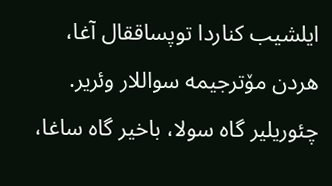ایلشیب کناردا توپساققال آغا،
هردن مۆترجیمه سواللار وئریر.
چئوریلیر گاه سولا، باخیر گاه ساغا،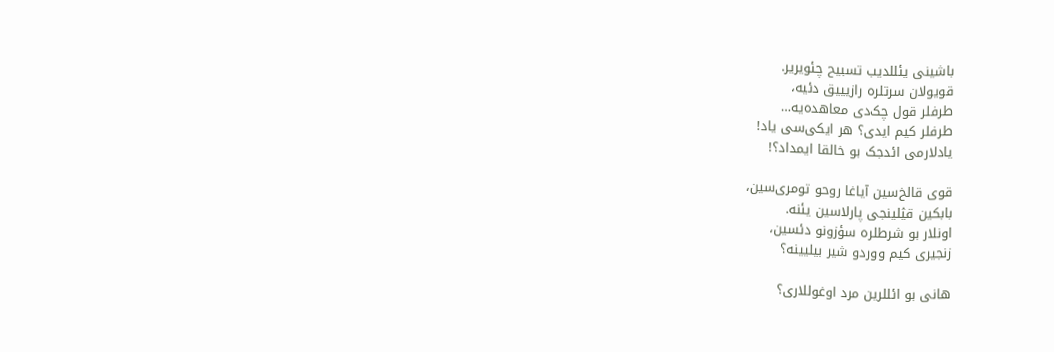باشینی یئللدیب تسبیح چئویریر.
قویولان سرتلره رازیییق دئیه،
طرفلر قول چک‌دی معاهده‌یه…
طرفلر کیم ایدی؟ هر ایکی‌سی یاد!
یادلارمی ائد‌جک بو خالقا ایمداد؟!

قوی قالخ‌سین آیاغا روحو تومری‌سین،
بابکین قؽلینجی پارلاسین یئنه.
اونلار بو شرطلره سؤزونو دئسین،
زنجیری کیم ووردو شیر بیلیینه؟

هانی بو ائللرین مرد اوغوللاری؟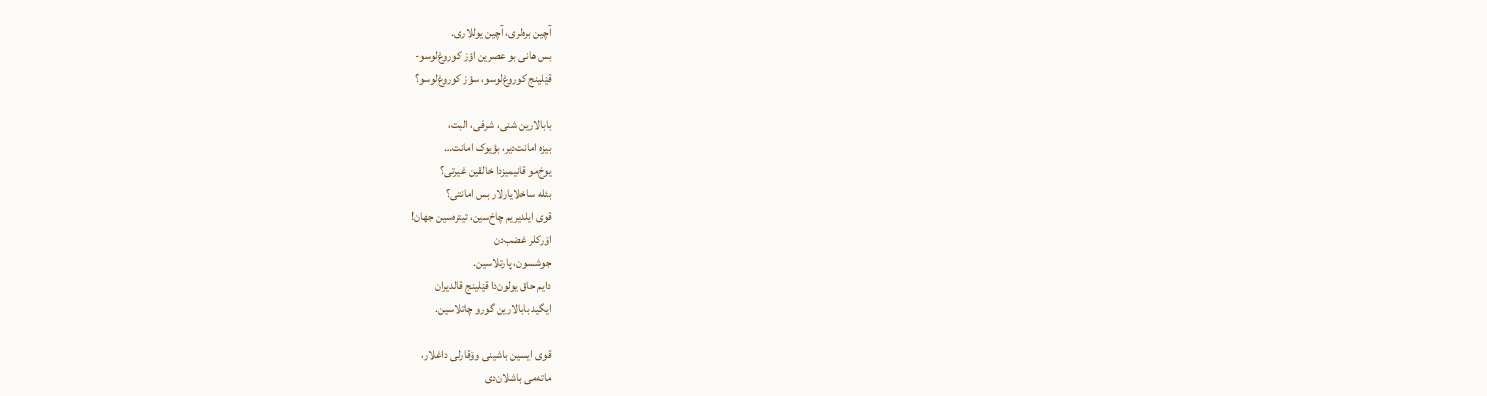آچین بره‌لری، آچین یوللاری.
بس هانی بو عصرین اؤز کوروغ‌لوسو-
قؽلینج کوروغ‌لوسو، سؤز کوروغ‌لوسو؟

بابالارین شنی، شرفی، البت،
بیزه امانت‌دیر، بؤیوک امانت…
یوخ‌مو قانیمیزدا خالقین غیرتی؟
بئله ساخلایارلار بس امانتی؟
قوی ایلدیریم چاخ‌سین، تیتره‌سین جهان!
اۆرکلر غضب‌دن
جوشسون، پارتلاسین.
دایم حاق یولون‌دا قؽلینج قالدیران
ایگید بابالارین گورو چاتلاسین.

قوی ایسین باشینی وۆقارلی داغلار،
ماته‌می باشلان‌دی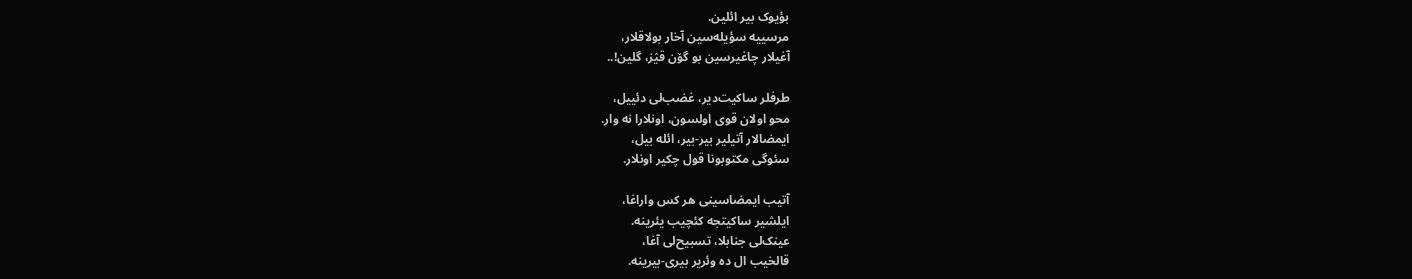بؤیوک بیر ائلین.
مرسییه سؤیله‌سین آخار بولاقلار،
آغیلار چاغیرسین بو گۆن قؽز، گلین!..

طرفلر ساکیت‌دیر، غضب‌لی دئییل،
محو اولان قوی اولسون، اونلارا نه وار.
ایمضالار آتیلیر بیر-بیر، ائله بیل،
سئوگی مکتوبونا قول چکیر اونلار.

آتیب ایمضاسینی هر کس واراغا،
ایلشیر ساکیتجه کئچیب یئرینه.
عینک‌لی جنابلا، تسبیح‌لی آغا،
قالخیب ال ده وئریر بیری-بیرینه.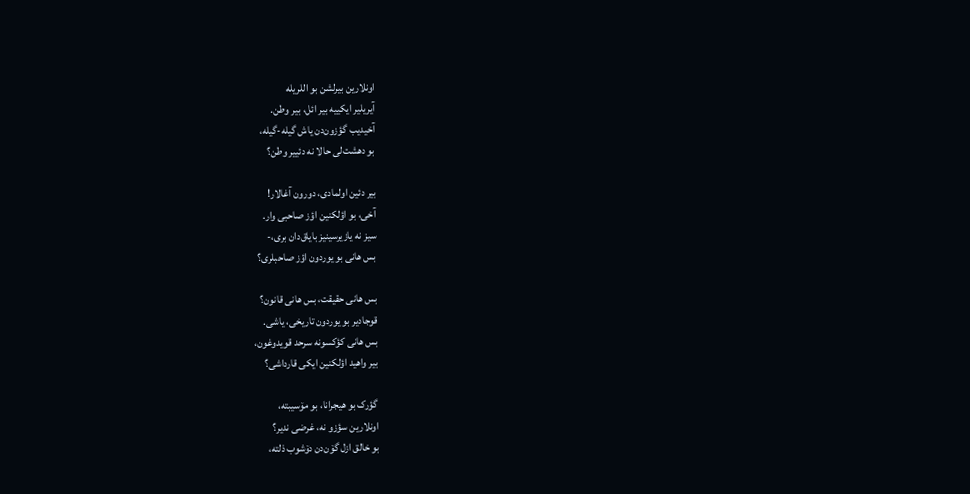اونلارین بیرلشن بو اللریله
آیریلیر ایکییه بیر ائل، بیر وطن.
آخیدیب گؤزون‌دن یاش گیله-گیله،
بو دهشت‌لی حالا نه دئییر وطن؟

بیر دئین اولمادی، دورون آغالار!
آخی، بو اؤلکنین اؤز صاحبی وار.
سیز نه یازیرسینیز بایاق‌دان بری،-
بس هانی بو یوردون اؤز صاحبلری؟

بس هانی حقیقت، بس هانی قانون؟
قوجادیر بو یوردون تاریخی، یاشی.
بس هانی کؤکسونه سرحد قویدوغون،
بیر واهید اؤلکنین ایکی قارداشی؟

گؤرک بو هیجرانا، بو مۆسیبته،
اونلارین سؤزو نه، غرضی ندیر؟
بو خالق ازل گۆن‌دن دۆشوب ذلته،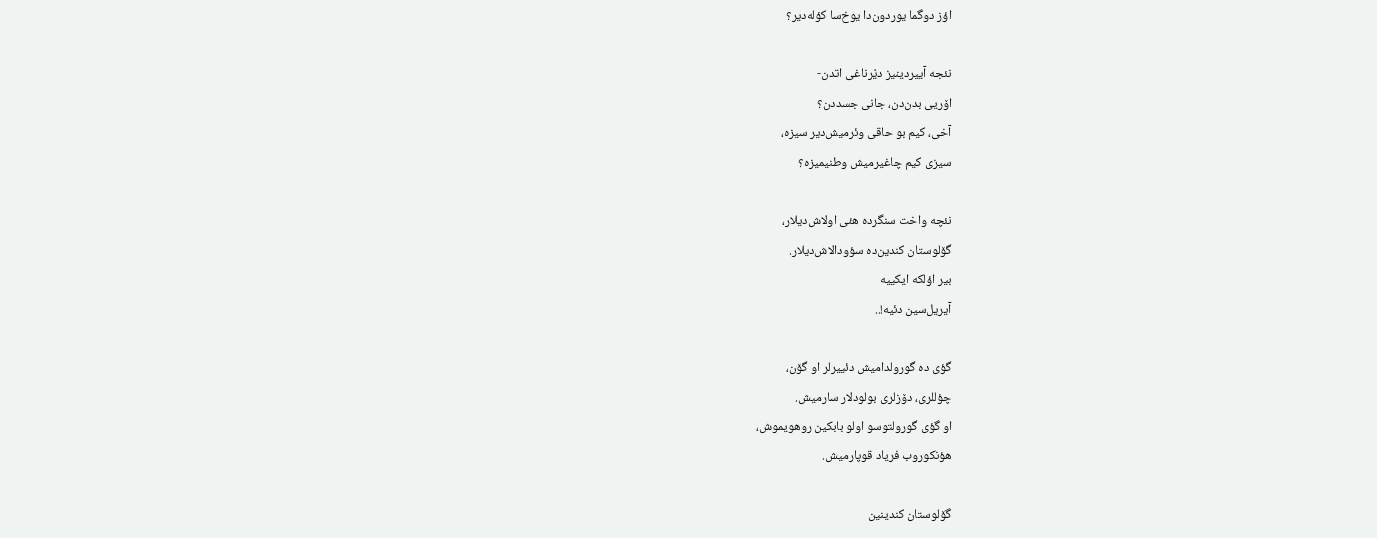اؤز دوگما یوردون‌دا یوخ‌سا کؤله‌دیر؟

نئجه آییردینیز دؽرناغی اتدن-
اۆریی بدن‌دن، جانی جسددن؟
آخی، کیم بو حاقی وئرمیش‌دیر سیزه،
سیزی کیم چاغیرمیش وطنیمیزه؟

نئچه واخت سنگرده هئی اولاش‌دیلار،
گۆلوستان کندین‌ده سؤودالاش‌دیلار.
بیر اؤلکه ایکییه
آیریل‌سین دئیه!..

گؤی ده گورولدامیش دئییرلر او گۆن،
چؤللری، دۆزلری بولودلار سارمیش.
او گؤی گورولتوسو اولو بابکین روهویموش،
هؤنکوروب فریاد قوپارمیش.

گۆلوستان کندینین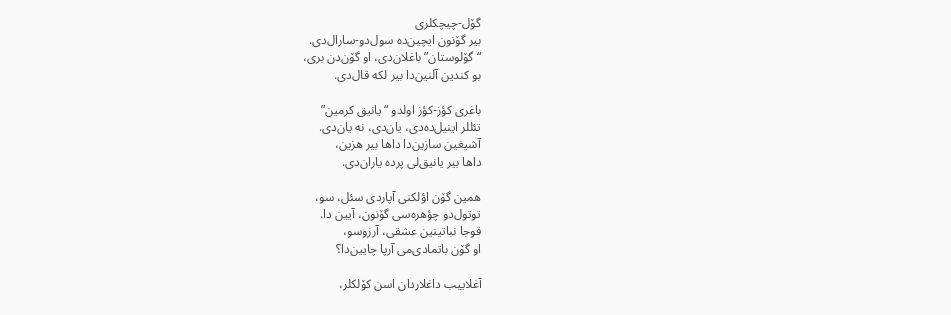گۆل-چیچکلری
بیر گۆنون ایچین‌ده سول‌دو-سارال‌دی.
“گۆلوستان” باغلان‌دی، او گۆن‌دن بری،
بو کندین آلنین‌دا بیر لکه قال‌دی.

باغری کؤز-کؤز اولدو “یانیق کرمین”
تئللر اینیل‌ده‌دی، یان‌دی، نه یان‌دی.
آشیغین سازین‌دا داها بیر هزین،
داها بیر یانیق‌لی پرده یاران‌دی.

همین گۆن اؤلکنی آپاردی سئل، سو،
توتول‌دو چؤهره‌سی گۆنون، آیین دا.
قوجا نباتینین عشقی، آرزوسو،
او گۆن باتمادی‌می آرپا چایین‌دا؟

آغلاییب داغلاردان اسن کۆلکلر،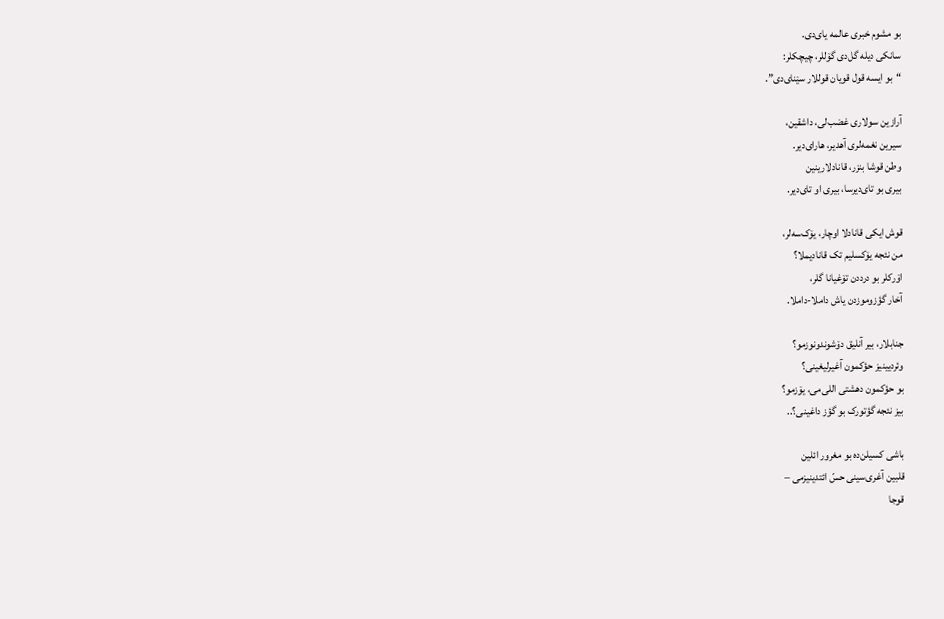بو مشوم خبری عالمه یای‌دی.
سانکی دیله گل‌دی گۆللر، چیچکلر:
“بو ایسه قول قویان قوللار سؽنای‌دی”.

آرازین سولاری غضب‌لی، داشقین،
سیرین نغمه‌لری آهدیر، هارای‌دیر.
وطن قوشا بنزر، قانادلارینین
بیری بو تای‌دیرسا، بیری او تای‌دیر.

قوش ایکی قانادلا اوچار، یۆک‌سه‌لر،
من نئجه یۆکسلیم تک قانادیملا؟
اۆرکلر بو درددن تۆغیانا گلر،
آخار گؤزوموزدن یاش داملا-داملا.

جنابلار، بیر آنلیق دۆشوندونوزمو؟
وئردیینیز حؤکمون آغیرلیغینی؟
بو حؤکمون دهشتی اللی‌می، یۆزمو؟
بیز نئجه گؤتورک بو گؤز داغینی؟..

باشی کسیلن‌ده بو مغرور ائلین
قلبین آغری‌سینی حسّ ائتدینیزمی –
قوجا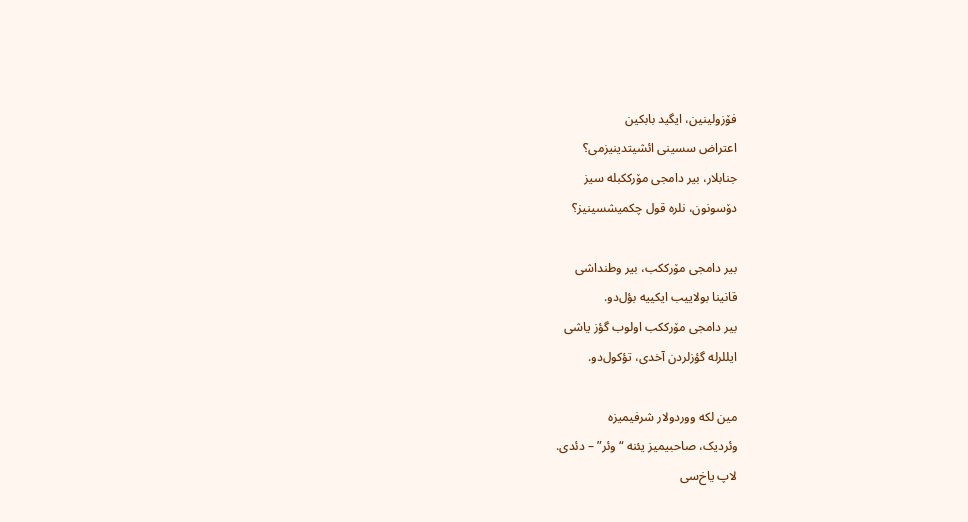فۆزولینین، ایگید بابکین
اعتراض سسینی ائشیتدینیزمی؟
جنابلار، بیر دامجی مۆرککبله سیز
دۆسونون، نلره قول چکمیشسینیز؟

بیر دامجی مۆرککب، بیر وطنداشی
قانینا بولاییب ایکییه بؤل‌دو.
بیر دامجی مۆرککب اولوب گؤز یاشی
ایللرله گؤزلردن آخدی، تؤکول‌دو.

مین لکه ووردولار شرفیمیزه
وئردیک، صاحبیمیز یئنه “وئر” – دئدی.
لاپ یاخ‌سی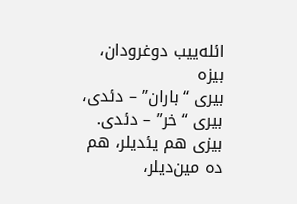ائله‌ییب دوغرودان، بیزه
بیری “باران” – دئدی، بیری “خر” – دئدی.
بیزی هم یئدیلر، هم ده مین‌دیلر،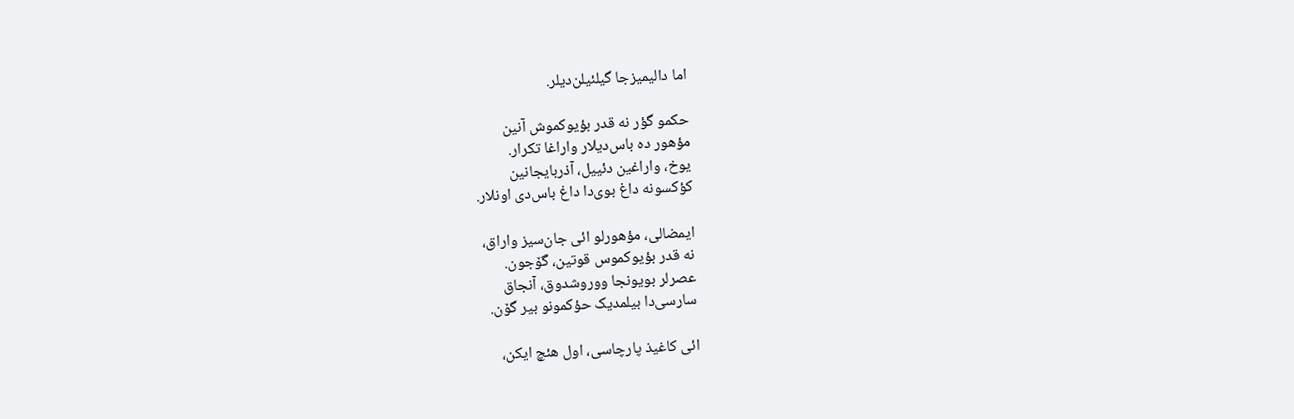اما دالیمیزجا گیلئیلن‌دیلر.

حکمو گؤر نه قدر بؤیوکموش آنین
مؤهور ده باس‌دیلار واراغا تکرار.
یوخ، واراغین دئییل، آذربایجانین
کؤکسونه داغ بوی‌دا داغ باس‌دی اونلار.

ایمضالی، مؤهورلو ائی جان‌سیز واراق،
نه قدر بؤیوکموس قوتین، گۆجون.
عصرلر بویونجا ووروشدوق، آنجاق
سارسی‌دا بیلمدیک حؤکمونو بیر گۆن.

ائی کاغیذ پارچاسی، اول هئچ ایکن،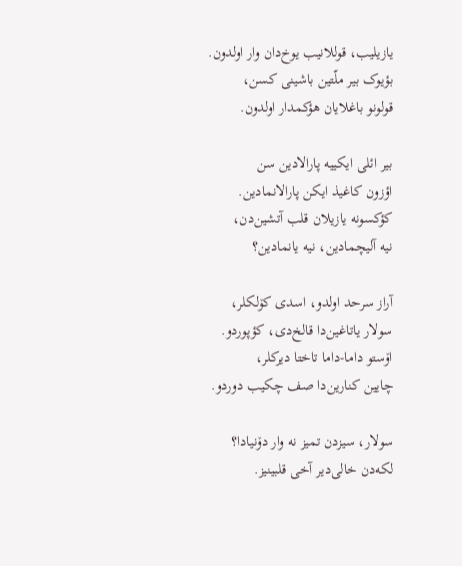یازیلیب، قوللانیب یوخ‌دان وار اولدون.
بؤیوک بیر ملّتین باشینی کسن،
قولونو باغلایان هؤکمدار اولدون.

بیر ائلی ایکییه پارالادین سن
اؤزون کاغیذ ایکن پارالانمادین.
کؤکسونه یازیلان قلب آتشین‌دن،
نیه آلیچمادین، نیه یانمادین؟

آراز سرحد اولدو، اسدی کۆلکلر،
سولار یاتاغین‌دا قالخ‌دی، کؤپوردو.
اۆستو داما-داما تاختا دیرکلر،
چایین کنارین‌دا صف چکیب دوردو.

سولار، سیزدن تمیز نه وار دۆنیادا؟
لکه‌دن خالی‌دیر آخی قلبینیز.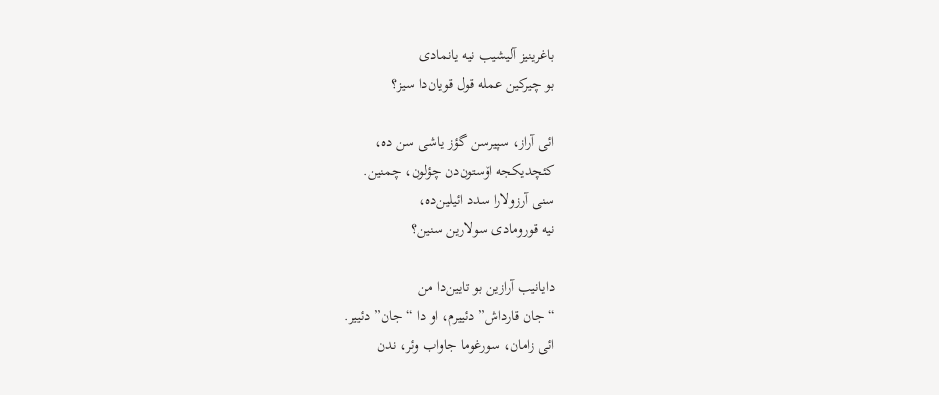باغرینیز آلیشیب نیه یانمادی
بو چیرکین عمله قول قویان‌دا سیز؟

ائی آراز، سپیرسن گؤز یاشی سن ده،
کئچدیکجه اۆستون‌دن چؤلون، چمنین.
سنی آرزولارا سدد ائیلین‌ده،
نیه قورومادی سولارین سنین؟

دایانیب آرازین بو تایین‌دا من
“جان قارداش” دئییرم، او دا “جان” دئییر.
ائی زامان، سورغوما جاواب وئر، ندن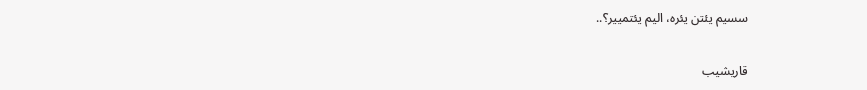سسیم یئتن یئره، الیم یئتمییر؟..

قاریشیب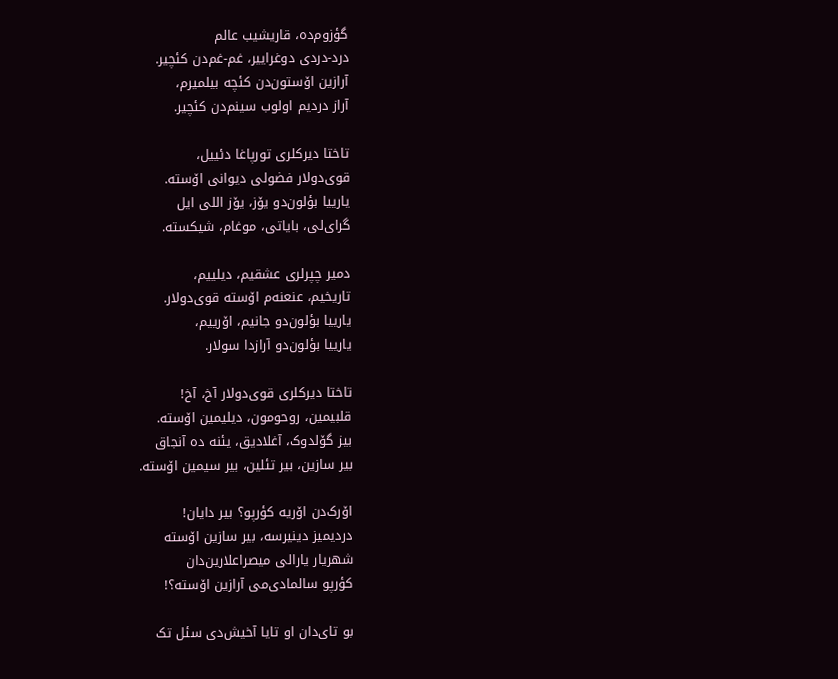گؤزوم‌ده، قاریشیب عالم
درد-دردی دوغراییر، غم-غم‌دن کئچیر.
آرازین اۆستون‌دن کئچه بیلمیرم،
آراز دردیم اولوب سینم‌دن کئچیر.

تاختا دیرکلری تورپاغا دئییل،
قوی‌دولار فضولی دیوانی اۆسته.
یارییا بؤلون‌دو یۆز، یۆز اللی ایل
گرای‌لی، بایاتی، موغام، شیکسته.

دمیر چپرلری عشقیم، دیلییم،
تاریخیم، عنعنه‌م اۆسته قوی‌دولار.
یارییا بؤلون‌دو جانیم، اۆرییم،
یارییا بؤلون‌دو آرازدا سولار.

تاختا دیرکلری قوی‌دولار آخ، آخ!
قلبیمین، روحومون، دیلیمین اۆسته.
بیز گۆلدوک، آغلادیق، یئنه ده آنجاق
بیر سازین، بیر تئلین، بیر سیمین اۆسته.

اۆرک‌دن اۆر‌یه کؤرپو؟ بیر دایان!
دردیمیز دینیرسه، بیر سازین اۆسته
شهریار یارالی میصراعلارین‌دان
کؤرپو سالمادی‌می آرازین اۆسته؟!

بو تای‌دان او تایا آخیش‌دی سئل تک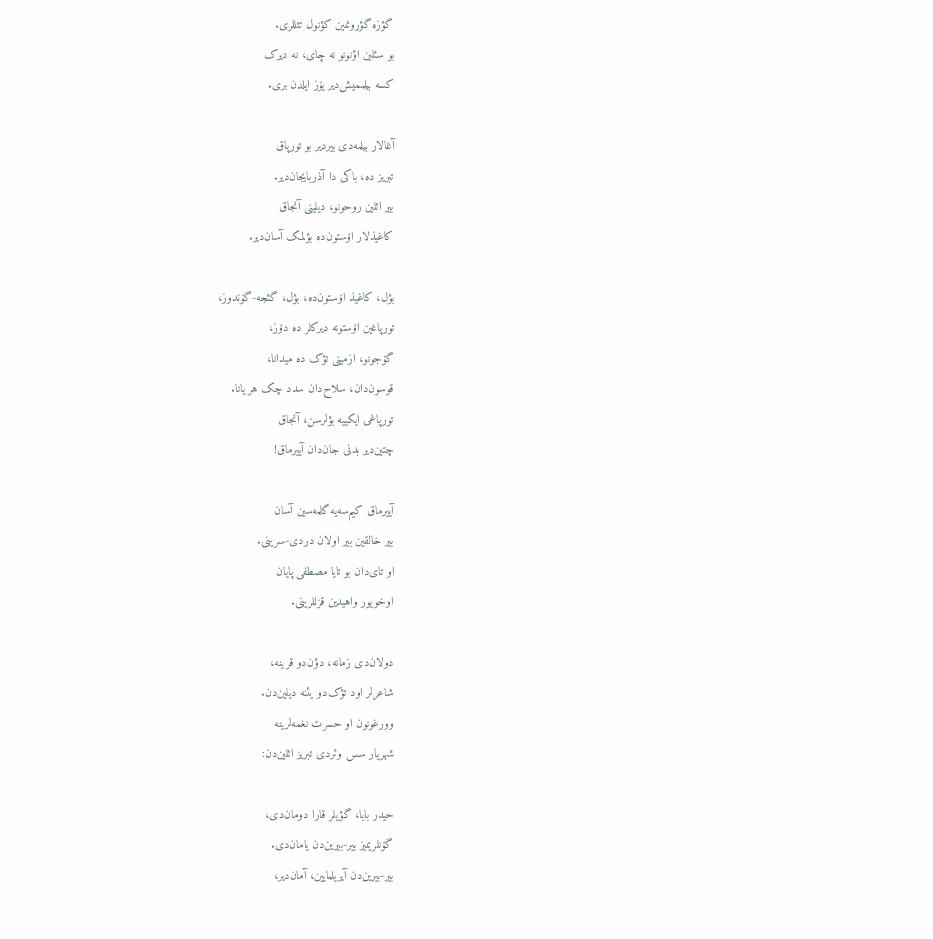گؤزه گؤرونمین کؤنول تئللری.
بو سئلین اؤنونو نه چای، نه دیرک
کسه بیلممیش‌دیر یۆز ایلدن بری.

آغالار بیلمه‌دی بیردیر بو تورپاق
تبریز ده، باکی دا آذربایجان‌دیر.
بیر ائلین روحونو، دیلینی آنجاق
کاغیذلار اۆستون‌ده بؤلمک آسان‌دیر.

بؤل، کاغیذ اۆستون‌ده، بؤل، گئجه-گۆندوز،
تورپاغین اۆستونه دیرکلر ده دۆز،
گۆجونو، ازمینی تؤک ده میدانا،
قوسون‌دان، سلاح‌دان سدد چک هر یانا.
تورپاغی ایکییه بؤلرسن، آنجاق
چتین‌دیر بدنی جان‌دان آییرماق!

آییرماق کیم‌سه‌یه گلمه‌سین آسان
بیر خالقین بیر اولان دردی-سرینی.
او تای‌دان بو تایا مصطفی پایان
اوخویور واهیدین قزللرینی.

دولان‌دی زمانه، دؤن‌دو قرینه،
شاعرلر اود تؤک‌دو یئنه دیلین‌دن.
وورغونون او حسرت نغمه‌لرینه
شهریار سس وئردی تبریز ائلین‌دن:

حیدر بابا، گؤیلر قارا دومان‌دی،
گۆنلریمیز بیر-بیرین‌دن یامان‌دی.
بیر-بیرین‌دن آیریلمایین، آمان‌دیر،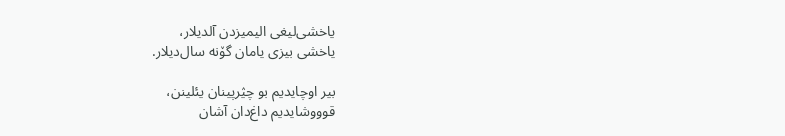یاخشی‌لیغی الیمیزدن آلدیلار،
یاخشی بیزی یامان گۆنه سال‌دیلار.

بیر اوچایدیم بو چؽرپینان یئلینن،
قوووشایدیم داغ‌دان آشان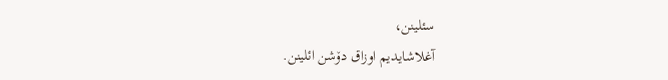سئلینن،
آغلاشایدیم اوزاق دۆشن ائلینن.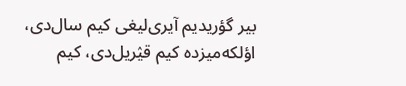بیر گؤریدیم آیری‌لیغی کیم سال‌دی،
اؤلکه‌میزده کیم قؽریل‌دی، کیم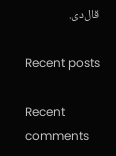قال‌دی.

Recent posts

Recent comments